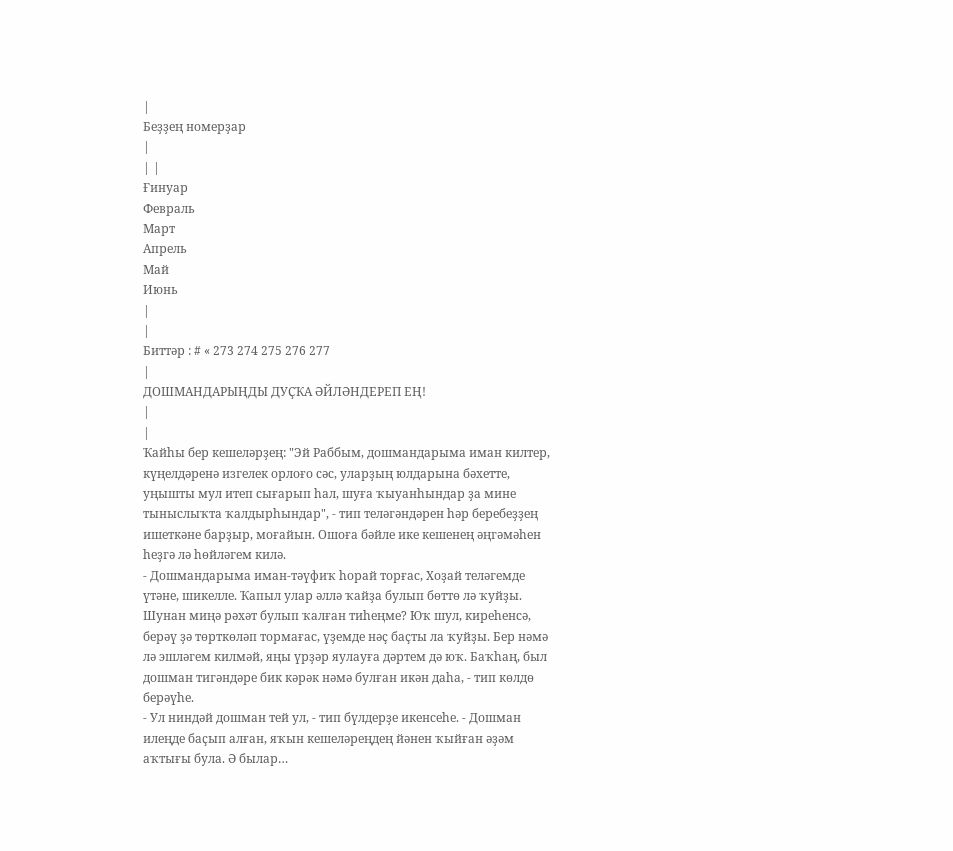|
Беҙҙең номерҙар
|
| |
Ғинуар
Февраль
Март
Апрель
Май
Июнь
|
|
Биттәр : # « 273 274 275 276 277
|
ДОШМАНДАРЫҢДЫ ДУҪҠА ӘЙЛӘНДЕРЕП ЕҢ!
|
|
Ҡайһы бер кешеләрҙең: "Эй Раббым, дошмандарыма иман килтер, күңелдәренә изгелек орлоғо сәс, уларҙың юлдарына бәхетте, уңышты мул итеп сығарып һал, шуға ҡыуанһындар ҙа мине тыныслыҡта ҡалдырһындар", - тип теләгәндәрен һәр беребеҙҙең ишеткәне барҙыр, моғайын. Ошоға бәйле ике кешенең әңгәмәһен һеҙгә лә һөйләгем килә.
- Дошмандарыма иман-тәүфиҡ һорай торғас, Хоҙай теләгемде үтәне, шикелле. Ҡапыл улар әллә ҡайҙа булып бөттө лә ҡуйҙы. Шунан миңә рәхәт булып ҡалған тиһеңме? Юҡ шул, киреһенсә, берәү ҙә төрткөләп тормағас, үҙемде нәҫ баҫты ла ҡуйҙы. Бер нәмә лә эшләгем килмәй, яңы үрҙәр яулауға дәртем дә юҡ. Баҡһаң, был дошман тигәндәре бик кәрәк нәмә булған икән даһа, - тип көлдө берәүһе.
- Ул ниндәй дошман тей ул, - тип бүлдерҙе икенсеһе. - Дошман илеңде баҫып алған, яҡын кешеләреңдең йәнен ҡыйған әҙәм аҡтығы була. Ә былар…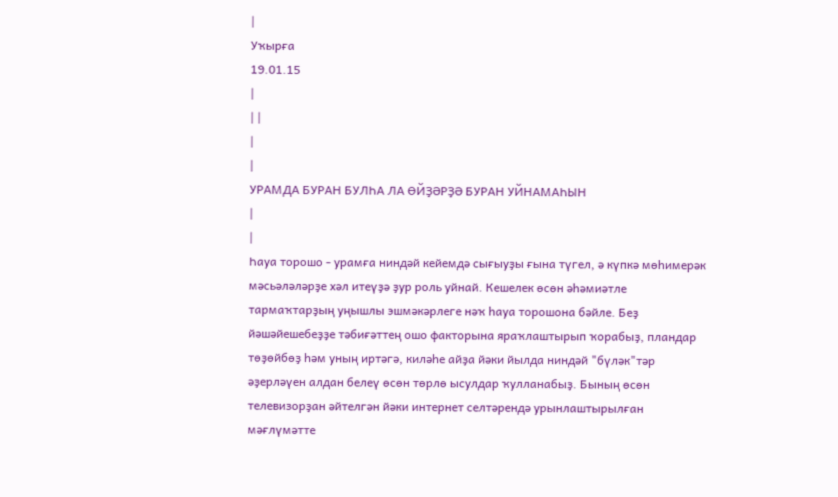|
Уҡырға
19.01.15
|
| |
|
|
УРАМДА БУРАН БУЛҺА ЛА ӨЙҘӘРҘӘ БУРАН УЙНАМАҺЫН
|
|
Һауа торошо - урамға ниндәй кейемдә сығыуҙы ғына түгел, ә күпкә мөһимерәк мәсьәләләрҙе хәл итеүҙә ҙур роль уйнай. Кешелек өсөн әһәмиәтле тармаҡтарҙың уңышлы эшмәкәрлеге нәҡ һауа торошона бәйле. Беҙ йәшәйешебеҙҙе тәбиғәттең ошо факторына яраҡлаштырып ҡорабыҙ, пландар төҙөйбөҙ һәм уның иртәгә, киләһе айҙа йәки йылда ниндәй "бүләк"тәр әҙерләүен алдан белеү өсөн төрлө ысулдар ҡулланабыҙ. Бының өсөн телевизорҙан әйтелгән йәки интернет селтәрендә урынлаштырылған мәғлүмәтте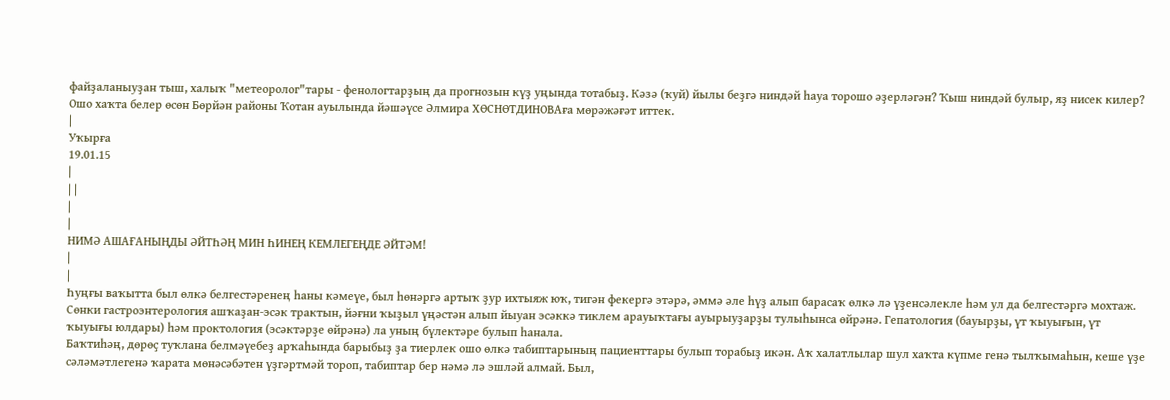файҙаланыуҙан тыш, халыҡ "метеоролог"тары - фенологтарҙың да прогнозын күҙ уңында тотабыҙ. Кәзә (ҡуй) йылы беҙгә ниндәй һауа торошо әҙерләгән? Ҡыш ниндәй булыр, яҙ нисек килер? Ошо хаҡта белер өсөн Бөрйән районы Ҡотан ауылында йәшәүсе Әлмира ХӨСНӨТДИНОВАға мөрәжәғәт иттек.
|
Уҡырға
19.01.15
|
| |
|
|
НИМӘ АШАҒАНЫҢДЫ ӘЙТҺӘҢ МИН ҺИНЕҢ КЕМЛЕГЕҢДЕ ӘЙТӘМ!
|
|
Һуңғы ваҡытта был өлкә белгестәренең һаны кәмеүе, был һөнәргә артыҡ ҙур ихтыяж юҡ, тигән фекергә этәрә, әммә әле һүҙ алып барасаҡ өлкә лә үҙенсәлекле һәм ул да белгестәргә мохтаж. Сөнки гастроэнтерология ашҡаҙан-эсәк трактын, йәғни ҡыҙыл үңәстән алып йыуан эсәккә тиклем арауыҡтағы ауырыуҙарҙы тулыһынса өйрәнә. Гепатология (бауырҙы, үт ҡыуығын, үт ҡыуығы юлдары) һәм проктология (эсәктәрҙе өйрәнә) ла уның бүлектәре булып һанала.
Баҡтиһәң, дөрөҫ туҡлана белмәүебеҙ арҡаһында барыбыҙ ҙа тиерлек ошо өлкә табиптарының пациенттары булып торабыҙ икән. Аҡ халатлылар шул хаҡта күпме генә тылҡымаһын, кеше үҙе сәләмәтлегенә ҡарата мөнәсәбәтен үҙгәртмәй тороп, табиптар бер нәмә лә эшләй алмай. Был,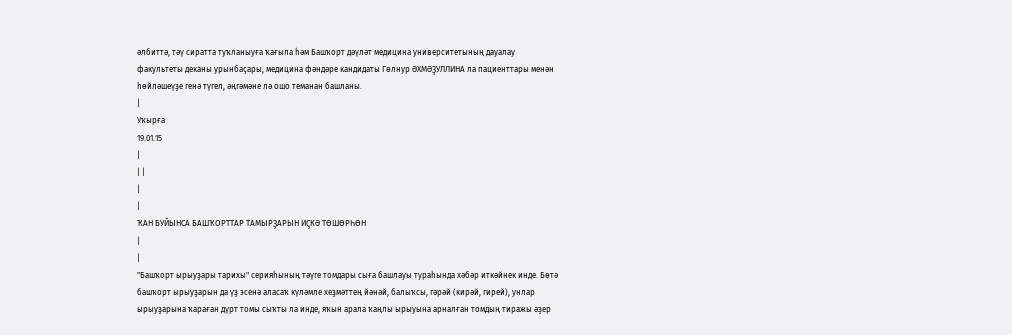әлбиттә, тәү сиратта туҡланыуға ҡағыла һәм Башҡорт дәүләт медицина университетының дауалау факультеты деканы урынбаҫары, медицина фәндәре кандидаты Гөлнур ӘХМӘҘУЛЛИНА ла пациенттары менән һөйләшеүҙе генә түгел, әңгәмәне лә ошо теманан башланы.
|
Уҡырға
19.01.15
|
| |
|
|
ҠАН БУЙЫНСА БАШҠОРТТАР ТАМЫРҘАРЫН ИҪКӘ ТӨШӨРҺӨН
|
|
"Башҡорт ырыуҙары тарихы" серияһының тәүге томдары сыға башлауы тураһында хәбәр иткәйнек инде. Бөтә башҡорт ырыуҙарын да үҙ эсенә аласаҡ күләмле хеҙмәттең йәнәй, балыҡсы, гәрәй (кирәй, гирей), унлар ырыуҙарына ҡараған дүрт томы сыҡты ла инде, яҡын арала ҡаңлы ырыуына арналған томдың тиражы әҙер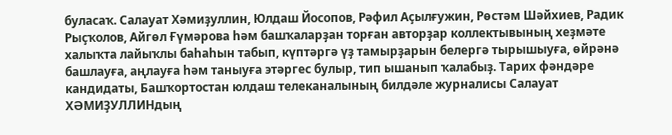буласаҡ. Салауат Хәмиҙуллин, Юлдаш Йосопов, Рәфил Аҫылғужин, Рөстәм Шәйхиев, Радик Рыҫҡолов, Айгөл Ғүмәрова һәм башҡаларҙан торған авторҙар коллектывының хеҙмәте халыҡта лайыҡлы баһаһын табып, күптәргә үҙ тамырҙарын белергә тырышыуға, өйрәнә башлауға, аңлауға һәм таныуға этәргес булыр, тип ышанып ҡалабыҙ. Тарих фәндәре кандидаты, Башҡортостан юлдаш телеканалының билдәле журналисы Салауат ХӘМИҘУЛЛИНдың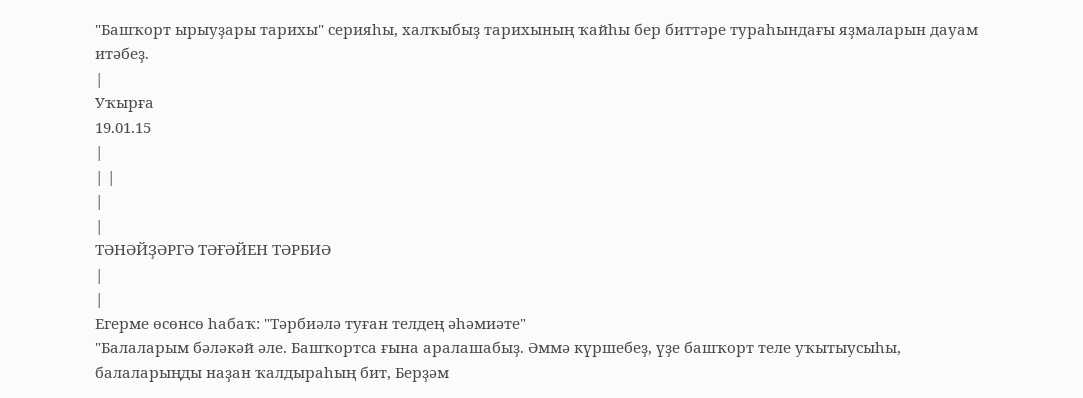"Башҡорт ырыуҙары тарихы" серияһы, халҡыбыҙ тарихының ҡайһы бер биттәре тураһындағы яҙмаларын дауам итәбеҙ.
|
Уҡырға
19.01.15
|
| |
|
|
ТӘНӘЙҘӘРГӘ ТӘҒӘЙЕН ТӘРБИӘ
|
|
Егерме өсөнсө һабаҡ: "Тәрбиәлә туған телдең әһәмиәте"
"Балаларым бәләкәй әле. Башҡортса ғына аралашабыҙ. Әммә күршебеҙ, үҙе башҡорт теле уҡытыусыһы, балаларыңды наҙан ҡалдыраһың бит, Берҙәм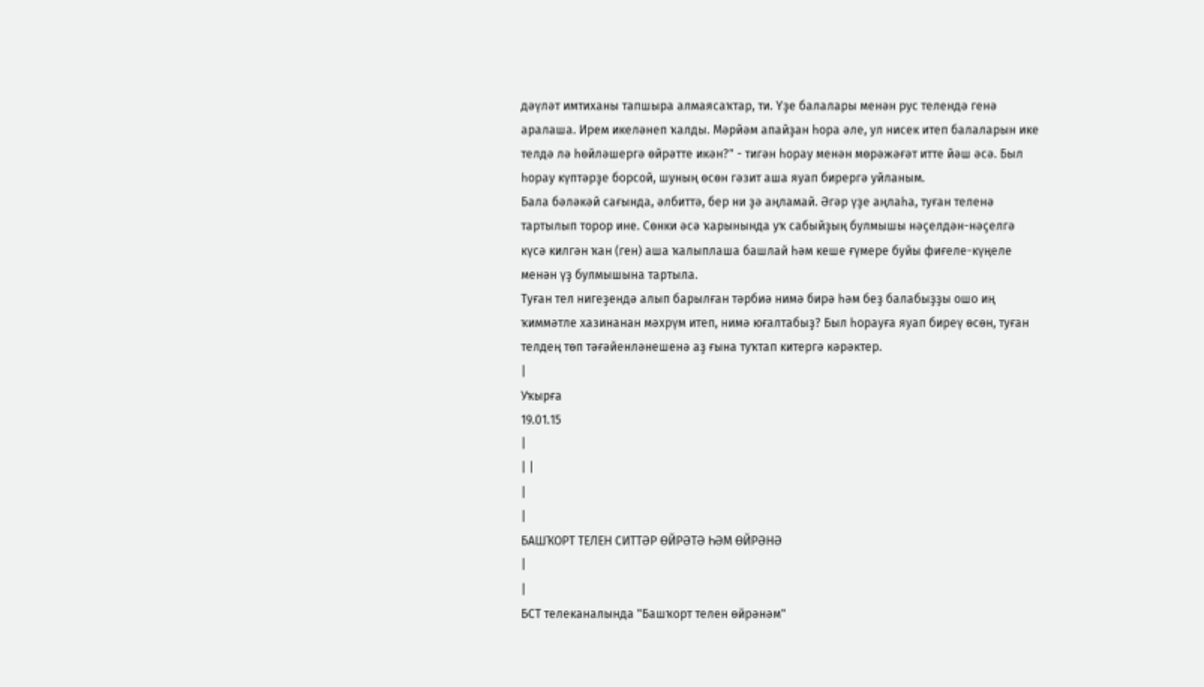дәүләт имтиханы тапшыра алмаясаҡтар, ти. Үҙе балалары менән рус телендә генә аралаша. Ирем икеләнеп ҡалды. Мәрйәм апайҙан һора әле, ул нисек итеп балаларын ике телдә лә һөйләшергә өйрәтте икән?" - тигән һорау менән мөрәжәғәт итте йәш әсә. Был һорау күптәрҙе борсой, шуның өсөн гәзит аша яуап бирергә уйланым.
Бала бәләкәй сағында, әлбиттә, бер ни ҙә аңламай. Әгәр үҙе аңлаһа, туған теленә тартылып торор ине. Сөнки әсә ҡарынында уҡ сабыйҙың булмышы нәҫелдән-нәҫелгә күсә килгән ҡан (ген) аша ҡалыплаша башлай һәм кеше ғүмере буйы фиғеле-күңеле менән үҙ булмышына тартыла.
Туған тел нигеҙендә алып барылған тәрбиә нимә бирә һәм беҙ балабыҙҙы ошо иң ҡиммәтле хазинанан мәхрүм итеп, нимә юғалтабыҙ? Был һорауға яуап биреү өсөн, туған телдең төп тәғәйенләнешенә аҙ ғына туҡтап китергә кәрәктер.
|
Уҡырға
19.01.15
|
| |
|
|
БАШҠОРТ ТЕЛЕН СИТТӘР ӨЙРӘТӘ ҺӘМ ӨЙРӘНӘ
|
|
БСТ телеканалында "Башҡорт телен өйрәнәм"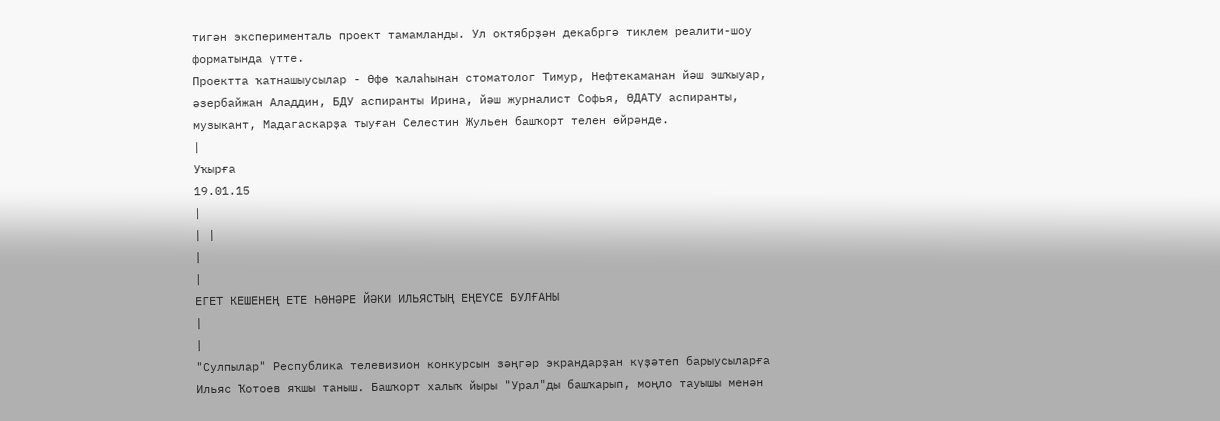тигән эксперименталь проект тамамланды. Ул октябрҙән декабргә тиклем реалити-шоу форматында үтте.
Проектта ҡатнашыусылар - Өфө ҡалаһынан стоматолог Тимур, Нефтекаманан йәш эшҡыуар, әзербайжан Аладдин, БДУ аспиранты Ирина, йәш журналист Софья, ӨДАТУ аспиранты, музыкант, Мадагаскарҙа тыуған Селестин Жульен башҡорт телен өйрәнде.
|
Уҡырға
19.01.15
|
| |
|
|
ЕГЕТ КЕШЕНЕҢ ЕТЕ ҺӨНӘРЕ ЙӘКИ ИЛЬЯСТЫҢ ЕҢЕҮСЕ БУЛҒАНЫ
|
|
"Сулпылар" Республика телевизион конкурсын зәңгәр экрандарҙан күҙәтеп барыусыларға Ильяс Ҡотоев яҡшы таныш. Башҡорт халыҡ йыры "Урал"ды башҡарып, моңло тауышы менән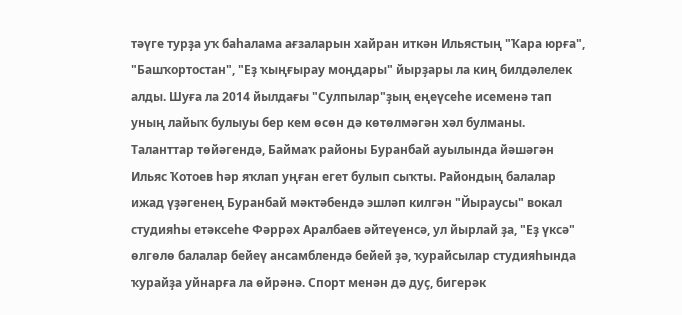тәүге турҙа уҡ баһалама ағзаларын хайран иткән Ильястың "Ҡара юрға", "Башҡортостан", "Еҙ ҡыңғырау моңдары" йырҙары ла киң билдәлелек алды. Шуға ла 2014 йылдағы "Сулпылар"ҙың еңеүсеһе исеменә тап уның лайыҡ булыуы бер кем өсөн дә көтөлмәгән хәл булманы.
Таланттар төйәгендә, Баймаҡ районы Буранбай ауылында йәшәгән Ильяс Ҡотоев һәр яҡлап уңған егет булып сыҡты. Райондың балалар ижад үҙәгенең Буранбай мәктәбендә эшләп килгән "Йыраусы" вокал студияһы етәксеһе Фәррәх Аралбаев әйтеүенсә, ул йырлай ҙа, "Еҙ үксә" өлгөлө балалар бейеү ансамблендә бейей ҙә, ҡурайсылар студияһында ҡурайҙа уйнарға ла өйрәнә. Спорт менән дә дуҫ, бигерәк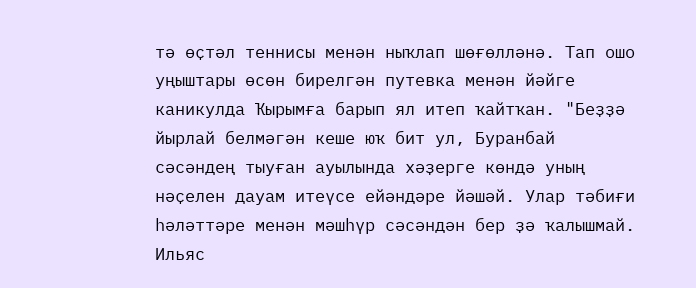тә өҫтәл теннисы менән ныҡлап шөғөлләнә. Тап ошо уңыштары өсөн бирелгән путевка менән йәйге каникулда Ҡырымға барып ял итеп ҡайтҡан. "Беҙҙә йырлай белмәгән кеше юҡ бит ул, Буранбай сәсәндең тыуған ауылында хәҙерге көндә уның нәҫелен дауам итеүсе ейәндәре йәшәй. Улар тәбиғи һәләттәре менән мәшһүр сәсәндән бер ҙә ҡалышмай. Ильяс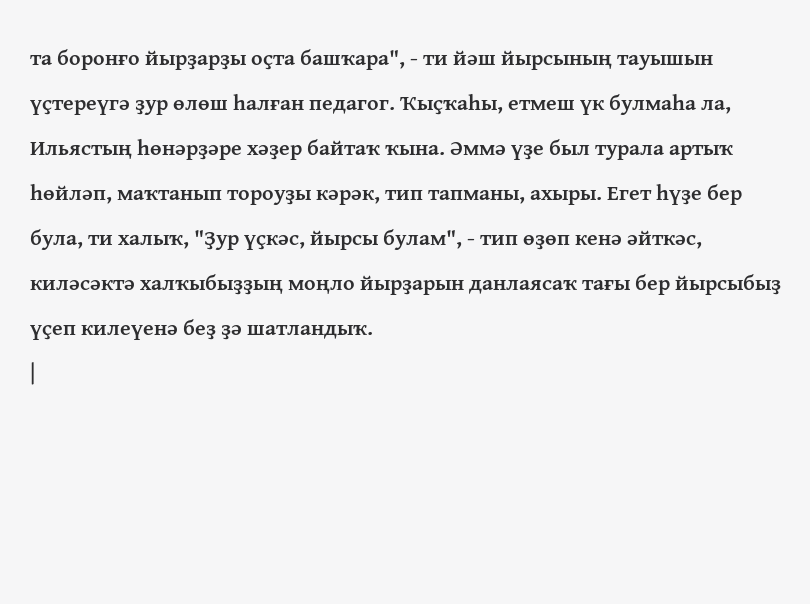та боронғо йырҙарҙы оҫта башҡара", - ти йәш йырсының тауышын үҫтереүгә ҙур өлөш һалған педагог. Ҡыҫҡаһы, етмеш үк булмаһа ла, Ильястың һөнәрҙәре хәҙер байтаҡ ҡына. Әммә үҙе был турала артыҡ һөйләп, маҡтанып тороуҙы кәрәк, тип тапманы, ахыры. Егет һүҙе бер була, ти халыҡ, "Ҙур үҫкәс, йырсы булам", - тип өҙөп кенә әйткәс, киләсәктә халҡыбыҙҙың моңло йырҙарын данлаясаҡ тағы бер йырсыбыҙ үҫеп килеүенә беҙ ҙә шатландыҡ.
|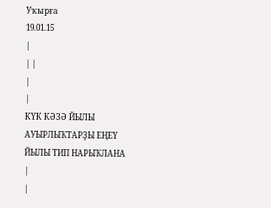Уҡырға
19.01.15
|
| |
|
|
КҮК КӘЗӘ ЙЫЛЫ АУЫРЛЫҠТАРҘЫ ЕҢЕҮ ЙЫЛЫ ТИП НАРЫҠЛАНА
|
|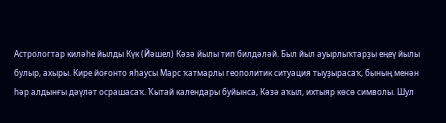Астрологтар киләһе йылды Күк (Йәшел) Кәзә йылы тип билдәләй. Был йыл ауырлыҡтарҙы еңеү йылы булыр, ахыры. Кире йоғонто яһаусы Марс ҡатмарлы геополитик ситуация тыуҙырасаҡ, бының менән һәр алдынғы дәүләт осрашасаҡ. Ҡытай календары буйынса, Кәзә аҡыл, ихтыяр көсө символы. Шул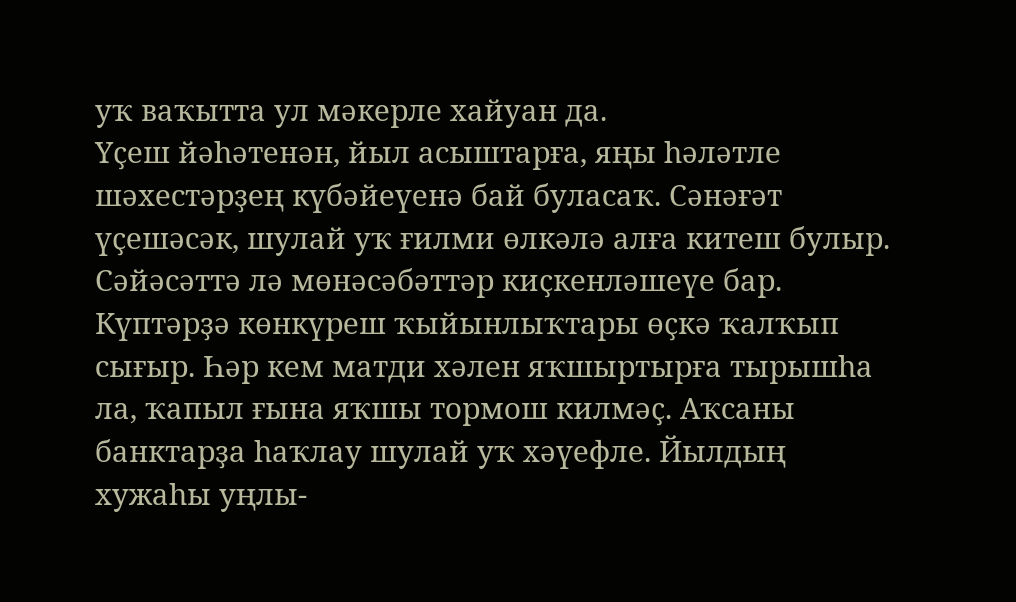уҡ ваҡытта ул мәкерле хайуан да.
Үҫеш йәһәтенән, йыл асыштарға, яңы һәләтле шәхестәрҙең күбәйеүенә бай буласаҡ. Сәнәғәт үҫешәсәк, шулай уҡ ғилми өлкәлә алға китеш булыр. Сәйәсәттә лә мөнәсәбәттәр киҫкенләшеүе бар. Күптәрҙә көнкүреш ҡыйынлыҡтары өҫкә ҡалҡып сығыр. Һәр кем матди хәлен яҡшыртырға тырышһа ла, ҡапыл ғына яҡшы тормош килмәҫ. Аҡсаны банктарҙа һаҡлау шулай уҡ хәүефле. Йылдың хужаһы уңлы-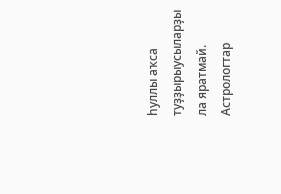һуллы аҡса туҙҙырыусыларҙы ла яратмай.
Астрологтар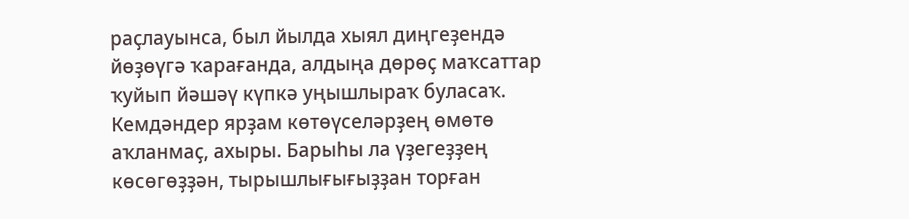раҫлауынса, был йылда хыял диңгеҙендә йөҙөүгә ҡарағанда, алдыңа дөрөҫ маҡсаттар ҡуйып йәшәү күпкә уңышлыраҡ буласаҡ. Кемдәндер ярҙам көтөүселәрҙең өмөтө аҡланмаҫ, ахыры. Барыһы ла үҙегеҙҙең көсөгөҙҙән, тырышлығығыҙҙан торған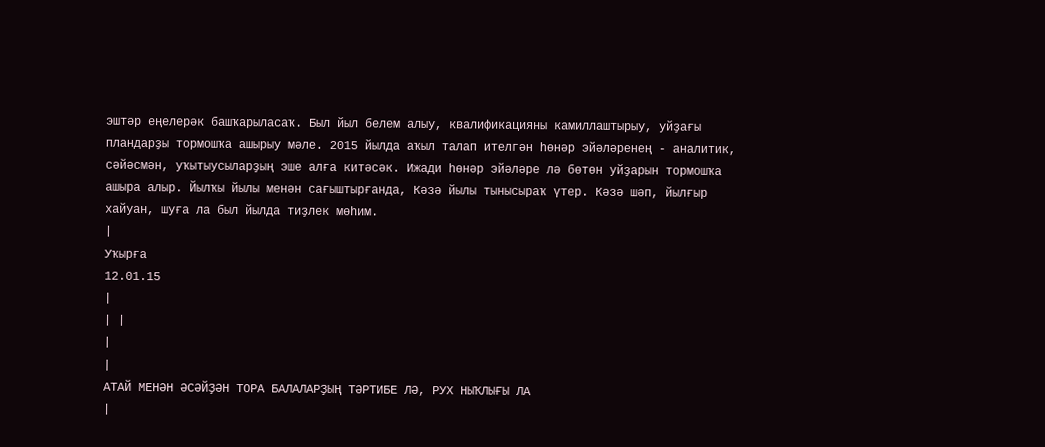эштәр еңелерәк башҡарыласаҡ. Был йыл белем алыу, квалификацияны камиллаштырыу, уйҙағы пландарҙы тормошҡа ашырыу мәле. 2015 йылда аҡыл талап ителгән һөнәр эйәләренең - аналитик, сәйәсмән, уҡытыусыларҙың эше алға китәсәк. Ижади һөнәр эйәләре лә бөтөн уйҙарын тормошҡа ашыра алыр. Йылҡы йылы менән сағыштырғанда, Кәзә йылы тынысыраҡ үтер. Кәзә шәп, йылғыр хайуан, шуға ла был йылда тиҙлек мөһим.
|
Уҡырға
12.01.15
|
| |
|
|
АТАЙ МЕНӘН ӘСӘЙҘӘН ТОРА БАЛАЛАРҘЫҢ ТӘРТИБЕ ЛӘ, РУХ НЫҠЛЫҒЫ ЛА
|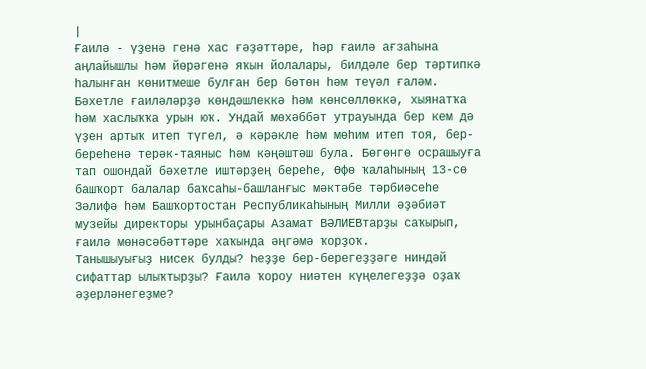|
Ғаилә - үҙенә генә хас ғәҙәттәре, һәр ғаилә ағзаһына аңлайышлы һәм йөрәгенә яҡын йолалары, билдәле бер тәртипкә һалынған көнитмеше булған бер бөтөн һәм теүәл ғаләм. Бәхетле ғаиләләрҙә көндәшлеккә һәм көнсөллөккә, хыянатҡа һәм хаслыҡҡа урын юҡ. Ундай мөхәббәт утрауында бер кем дә үҙен артыҡ итеп түгел, ә кәрәкле һәм мөһим итеп тоя, бер-береһенә терәк-таяныс һәм кәңәштәш була. Бөгөнгө осрашыуға тап ошондай бәхетле иштәрҙең береһе, Өфө ҡалаһының 13-сө башҡорт балалар баҡсаһы-башланғыс мәктәбе тәрбиәсеһе Зәлифә һәм Башҡортостан Республикаһының Милли әҙәбиәт музейы директоры урынбаҫары Азамат ВӘЛИЕВтарҙы саҡырып, ғаилә мөнәсәбәттәре хаҡында әңгәмә ҡорҙоҡ.
Танышыуығыҙ нисек булды? Һеҙҙе бер-берегеҙҙәге ниндәй сифаттар ылыҡтырҙы? Ғаилә ҡороу ниәтен күңелегеҙҙә оҙаҡ әҙерләнегеҙме?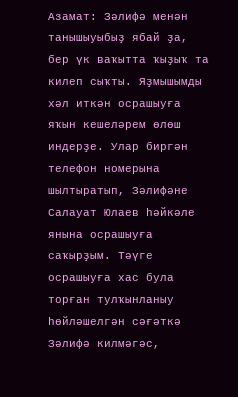Азамат: Зәлифә менән танышыуыбыҙ ябай ҙа, бер үк ваҡытта ҡыҙыҡ та килеп сыҡты. Яҙмышымды хәл иткән осрашыуға яҡын кешеләрем өлөш индерҙе. Улар биргән телефон номерына шылтыратып, Зәлифәне Салауат Юлаев һәйкәле янына осрашыуға саҡырҙым. Тәүге осрашыуға хас була торған тулҡынланыу һөйләшелгән сәғәткә Зәлифә килмәгәс,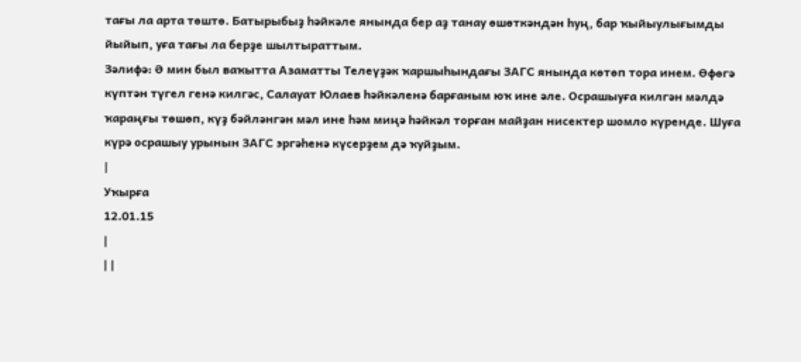тағы ла арта төштө. Батырыбыҙ һәйкәле янында бер аҙ танау өшөткәндән һуң, бар ҡыйыулығымды йыйып, уға тағы ла берҙе шылтыраттым.
Зәлифә: Ә мин был ваҡытта Азаматты Телеүҙәк ҡаршыһындағы ЗАГС янында көтөп тора инем. Өфөгә күптән түгел генә килгәс, Салауат Юлаев һәйкәленә барғаным юҡ ине әле. Осрашыуға килгән мәлдә ҡараңғы төшөп, күҙ бәйләнгән мәл ине һәм миңә һәйкәл торған майҙан нисектер шомло күренде. Шуға күрә осрашыу урынын ЗАГС эргәһенә күсерҙем дә ҡуйҙым.
|
Уҡырға
12.01.15
|
| |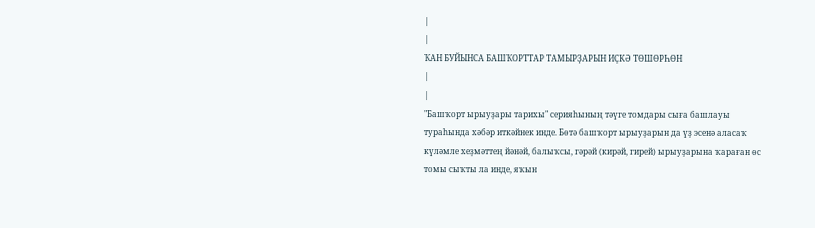|
|
ҠАН БУЙЫНСА БАШҠОРТТАР ТАМЫРҘАРЫН ИҪКӘ ТӨШӨРҺӨН
|
|
"Башҡорт ырыуҙары тарихы" серияһының тәүге томдары сыға башлауы тураһында хәбәр иткәйнек инде. Бөтә башҡорт ырыуҙарын да үҙ эсенә аласаҡ күләмле хеҙмәттең йәнәй, балыҡсы, гәрәй (кирәй, гирей) ырыуҙарына ҡараған өс томы сыҡты ла инде, яҡын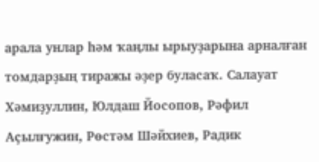арала унлар һәм ҡаңлы ырыуҙарына арналған томдарҙың тиражы әҙер буласаҡ. Салауат Хәмиҙуллин, Юлдаш Йосопов, Рәфил Аҫылғужин, Рөстәм Шәйхиев, Радик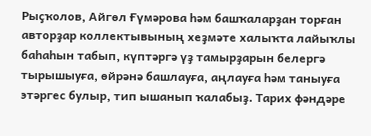Рыҫҡолов, Айгөл Ғүмәрова һәм башҡаларҙан торған авторҙар коллектывының хеҙмәте халыҡта лайыҡлы баһаһын табып, күптәргә үҙ тамырҙарын белергә тырышыуға, өйрәнә башлауға, аңлауға һәм таныуға этәргес булыр, тип ышанып ҡалабыҙ. Тарих фәндәре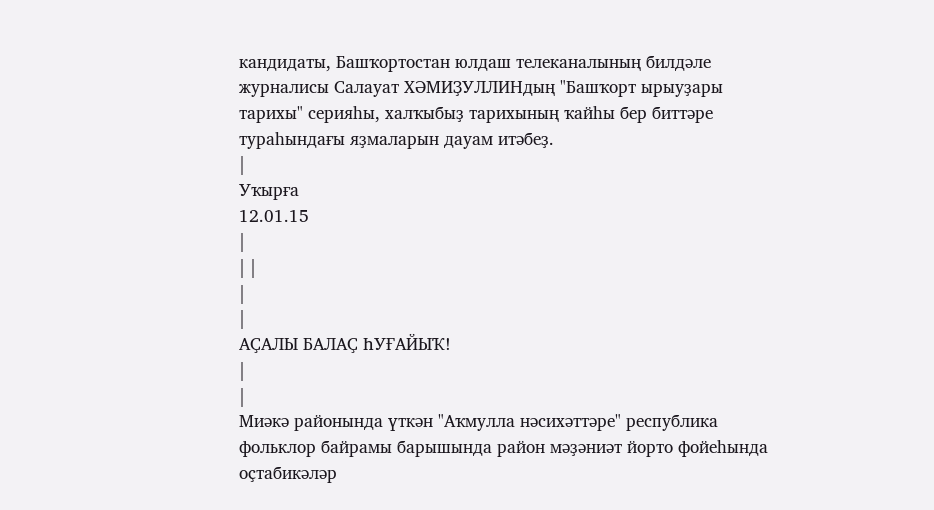кандидаты, Башҡортостан юлдаш телеканалының билдәле журналисы Салауат ХӘМИҘУЛЛИНдың "Башҡорт ырыуҙары тарихы" серияһы, халҡыбыҙ тарихының ҡайһы бер биттәре тураһындағы яҙмаларын дауам итәбеҙ.
|
Уҡырға
12.01.15
|
| |
|
|
АҪАЛЫ БАЛАҪ ҺУҒАЙЫҠ!
|
|
Миәкә районында үткән "Аҡмулла нәсихәттәре" республика фольклор байрамы барышында район мәҙәниәт йорто фойеһында оҫтабикәләр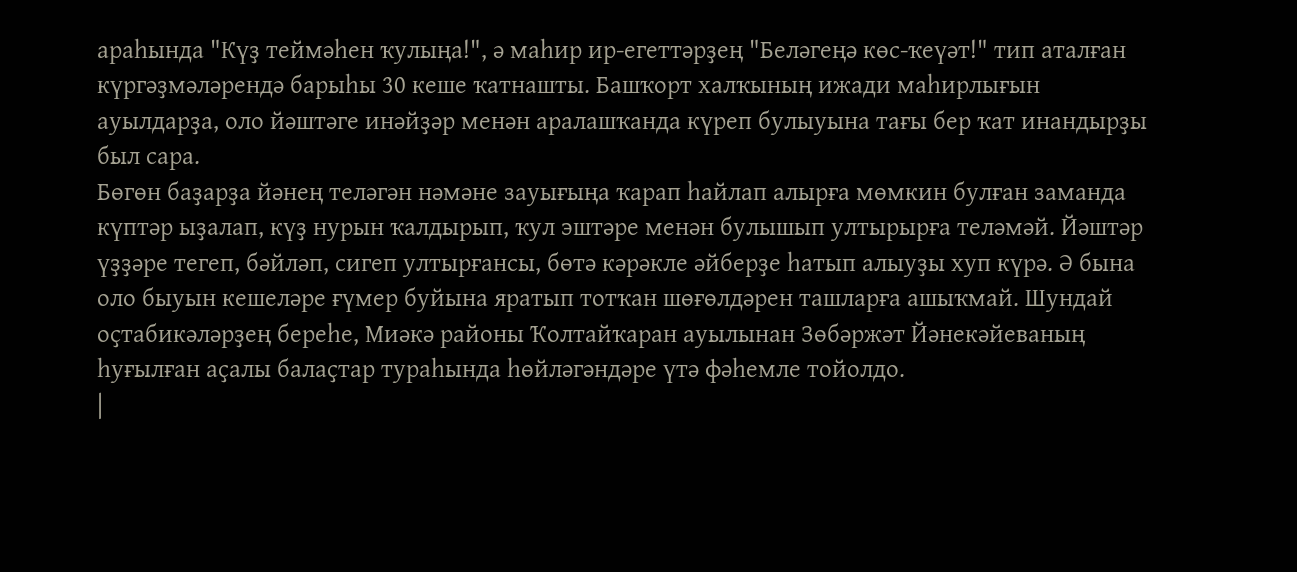араһында "Күҙ теймәһен ҡулыңа!", ә маһир ир-егеттәрҙең "Беләгеңә көс-ҡеүәт!" тип аталған күргәҙмәләрендә барыһы 30 кеше ҡатнашты. Башҡорт халҡының ижади маһирлығын ауылдарҙа, оло йәштәге инәйҙәр менән аралашҡанда күреп булыуына тағы бер ҡат инандырҙы был сара.
Бөгөн баҙарҙа йәнең теләгән нәмәне зауығыңа ҡарап һайлап алырға мөмкин булған заманда күптәр ыҙалап, күҙ нурын ҡалдырып, ҡул эштәре менән булышып ултырырға теләмәй. Йәштәр үҙҙәре тегеп, бәйләп, сигеп ултырғансы, бөтә кәрәкле әйберҙе һатып алыуҙы хуп күрә. Ә бына оло быуын кешеләре ғүмер буйына яратып тотҡан шөғөлдәрен ташларға ашыҡмай. Шундай оҫтабикәләрҙең береһе, Миәкә районы Ҡолтайҡаран ауылынан Зөбәржәт Йәнекәйеваның һуғылған аҫалы балаҫтар тураһында һөйләгәндәре үтә фәһемле тойолдо.
|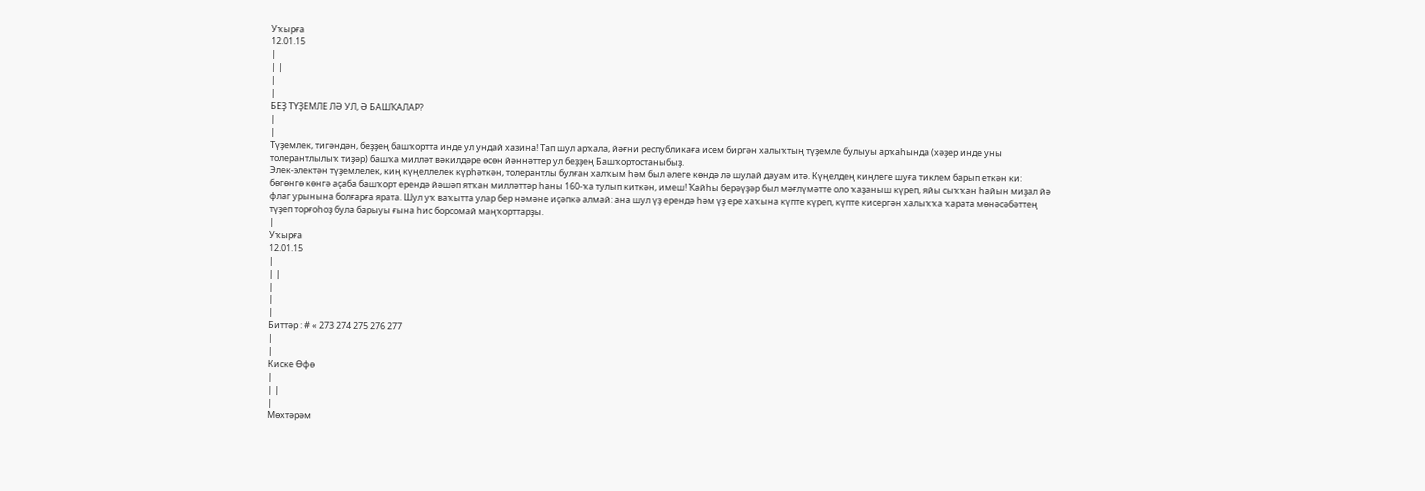Уҡырға
12.01.15
|
| |
|
|
БЕҘ ТҮҘЕМЛЕ ЛӘ УЛ, Ә БАШҠАЛАР?
|
|
Түҙемлек, тигәндән, беҙҙең башҡортта инде ул ундай хазина! Тап шул арҡала, йәғни республикаға исем биргән халыҡтың түҙемле булыуы арҡаһында (хәҙер инде уны толерантлылыҡ тиҙәр) башҡа милләт вәкилдәре өсөн йәннәттер ул беҙҙең Башҡортостаныбыҙ.
Элек-электән түҙемлелек, киң күңеллелек күрһәткән, толерантлы булған халҡым һәм был әлеге көндә лә шулай дауам итә. Күңелдең киңлеге шуға тиклем барып еткән ки: бөгөнгө көнгә аҫаба башҡорт ерендә йәшәп ятҡан милләттәр һаны 160-ҡа тулып киткән, имеш! Ҡайһы берәүҙәр был мәғлүмәтте оло ҡаҙаныш күреп, яйы сыҡҡан һайын миҙал йә флаг урынына болғарға ярата. Шул уҡ ваҡытта улар бер нәмәне иҫәпкә алмай: ана шул үҙ ерендә һәм үҙ ере хаҡына күпте күреп, күпте кисергән халыҡҡа ҡарата мөнәсәбәттең түҙеп торғоһоҙ була барыуы ғына һис борсомай маңҡорттарҙы.
|
Уҡырға
12.01.15
|
| |
|
|
|
Биттәр : # « 273 274 275 276 277
|
|
Киске Өфө
|
| |
|
Мөхтәрәм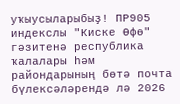уҡыусыларыбыҙ! ПР905 индекслы "Киске Өфө" гәзитенә республика ҡалалары һәм райондарының бөтә почта бүлексәләрендә лә 2026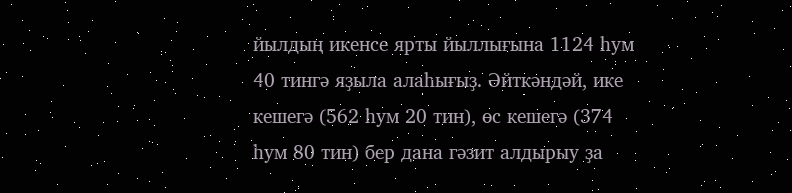йылдың икенсе ярты йыллығына 1124 һум 40 тингә яҙыла алаһығыҙ. Әйткәндәй, ике кешегә (562 һум 20 тин), өс кешегә (374 һум 80 тин) бер дана гәзит алдырыу ҙа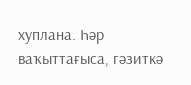хуплана. Һәр ваҡыттағыса, гәзиткә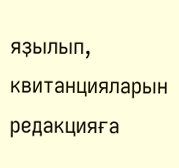яҙылып, квитанцияларын редакцияға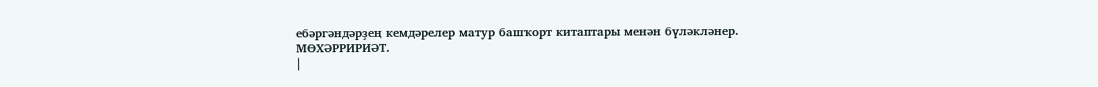ебәргәндәрҙең кемдәрелер матур башҡорт китаптары менән бүләкләнер.
МӨХӘРРИРИӘТ.
|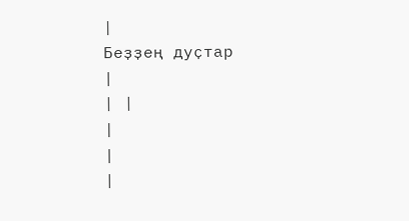|
Беҙҙең дуҫтар
|
| |
|
|
|